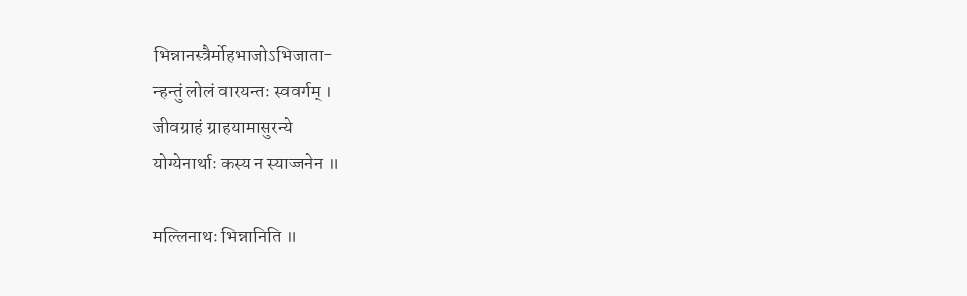भिन्नानस्त्रैर्मोहभाजोऽभिजाता-
न्हन्तुं लोलं वारयन्तः स्ववर्गम् ।
जीवग्राहं ग्राहयामासुरन्ये
योग्येनार्थाः कस्य न स्याज्जनेन ॥

मल्लिनाथः भिन्नानिति ॥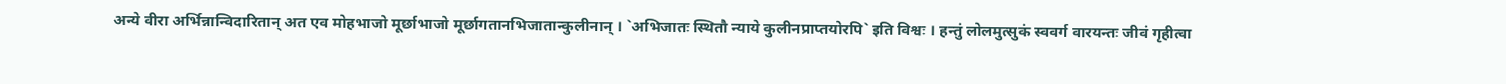अन्ये वीरा अर्भिन्नान्विदारितान् अत एव मोहभाजो मूर्छाभाजो मूर्छागतानभिजातान्कुलीनान् । `अभिजातः स्थितौ न्याये कुलीनप्राप्तयोरपि` इति विश्वः । हन्तुं लोलमुत्सुकं स्ववर्ग वारयन्तः जीवं गृहीत्वा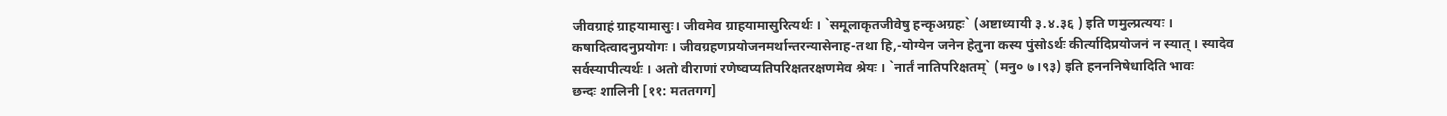जीवग्राहं ग्राहयामासुः। जीवमेव ग्राहयामासुरित्यर्थः । `समूलाकृतजीवेषु हन्कृअग्रहः` (अष्टाध्यायी ३.४.३६ ) इति णमुल्प्रत्ययः । कषादित्वादनुप्रयोगः । जीवग्रहणप्रयोजनमर्थान्तरन्यासेनाह-तथा हि,-योग्येन जनेन हेतुना कस्य पुंसोऽर्थः कीर्त्यादिप्रयोजनं न स्यात् । स्यादेव सर्वस्यापीत्यर्थः । अतो वीराणां रणेष्वप्यतिपरिक्षतरक्षणमेव श्रेयः । `नार्तं नातिपरिक्षतम्` (मनु० ७।९३) इति हनननिषेधादिति भावः
छन्दः शालिनी [११: मततगग]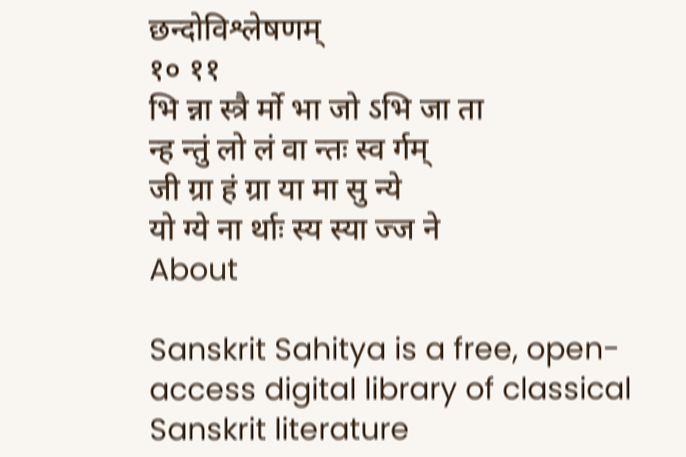छन्दोविश्लेषणम्
१० ११
भि न्ना स्त्रै र्मो भा जो ऽभि जा ता
न्ह न्तुं लो लं वा न्तः स्व र्गम्
जी ग्रा हं ग्रा या मा सु न्ये
यो ग्ये ना र्थाः स्य स्या ज्ज ने
About

Sanskrit Sahitya is a free, open-access digital library of classical Sanskrit literature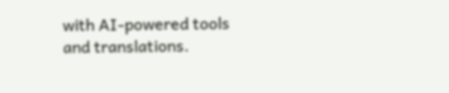with AI-powered tools and translations.